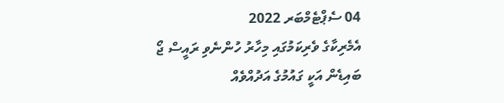04 ސެޕްޓެމްބަރ 2022
އެމެރިކާގެ ވެރިކަމުގައި މިހާރު ހުންނެވި ރައީސް ޖޯ ބައިޑެން އަކީ ގައުމުގެ އަދުއްވެއް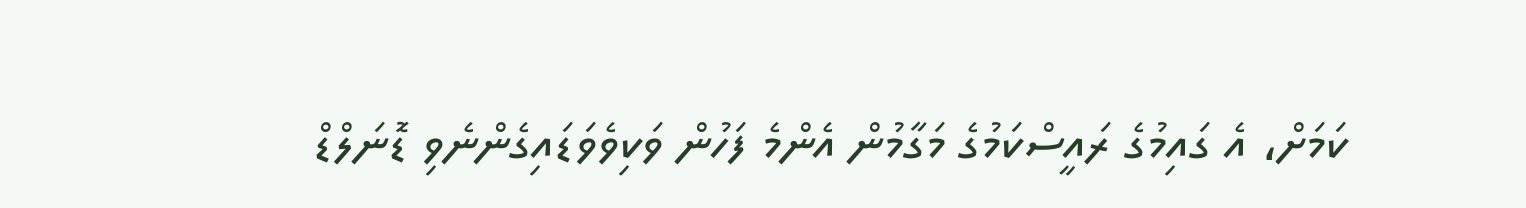ކަމަށް، އެ ގައިމުގެ ރައީސްކަމުގެ މަގާމުން އެންމެ ފަހުން ވަކިވެވަޑައިގެންނެވި ޑޮނަލްޑް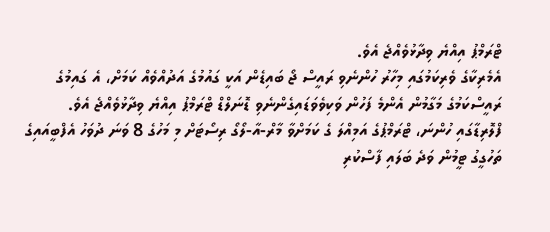ޓްރަމްޕު އިއްޔެ ވިދާޅުވެއްޖެ އެވެ.
އެމެރިކާގެ ވެރިކަމުގައި މިހާރު ހުންނެވި ރައީސް ޖޯ ބައިޑެން އަކީ ގައުމުގެ އަދުއްވެއް ކަމަށް، އެ ގައިމުގެ ރައީސްކަމުގެ މަގާމުން އެންމެ ފަހުން ވަކިވެވަޑައިގެންނެވި ޑޮނަލްޑް ޓްރަމްޕު އިއްޔެ ވިދާޅުވެއްޖެ އެވެ.
ފްލޮރިޑާގައި ހުންނަ، ޓްރަމްޕުގެ އަމިއްލަ ގެ ކަމަށްވާ މާރް-އާ-ލޯގޯ ރިސޯޓަށް މި މަހުގެ 8 ވަނަ ދުވަހު އެފްބީއައިގެ ތަހުގީގު ޓީމުން ވަދެ ބަލައި ފާސްކުރި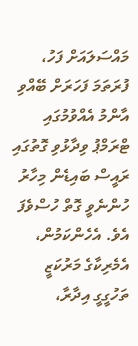މައްސަލައަށް ފަހު، ފުރަތަމަ ފަހަރަށް ބޭއްވި އާންމު އެއްވުމުގައި ޓްރަމްޕު ވިދާޅުވި ގޮތުގައި ރައީސް ބައިޑެން މިހާރު ހުންނެވީ ގޮތް ހުސްވެފަ އެވެ. އެހެންކަމުން، އެމެރިކާގެ މަރުކަޒީ ތަހުގީގީ އިދާރާ،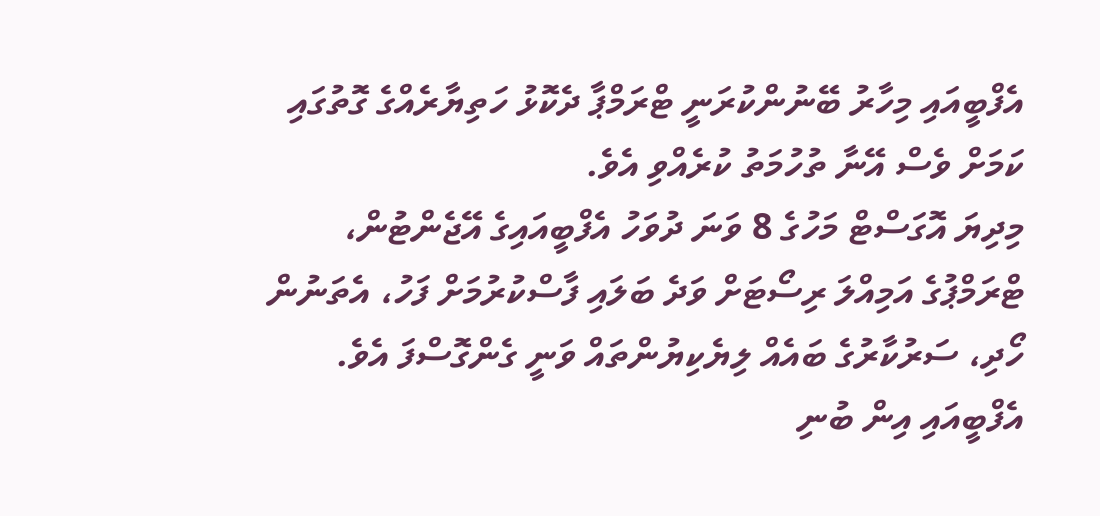އެފްބީއައި މިހާރު ބޭނުންކުރަނީ ޓްރަމްޕާ ދެކޮޅު ހަތިޔާރެއްގެ ގޮތުގައި ކަމަށް ވެސް އޭނާ ތުހުމަތު ކުރެއްވި އެވެ.
މިދިޔަ އޮގަސްޓް މަހުގެ 8 ވަނަ ދުވަހު އެފްބީއައިގެ އޭޖެންޓުން، ޓްރަމްޕުގެ އަމިއްލަ ރިސޯޓަށް ވަދެ ބަލައި ފާސްކުރުމަށް ފަހު، އެތަނުން ހޯދި، ސަރުކާރުގެ ބައެއް ލިޔެކިޔުންތައް ވަނީ ގެންގޮސްފަ އެވެ. އެފްބީއައި އިން ބުނި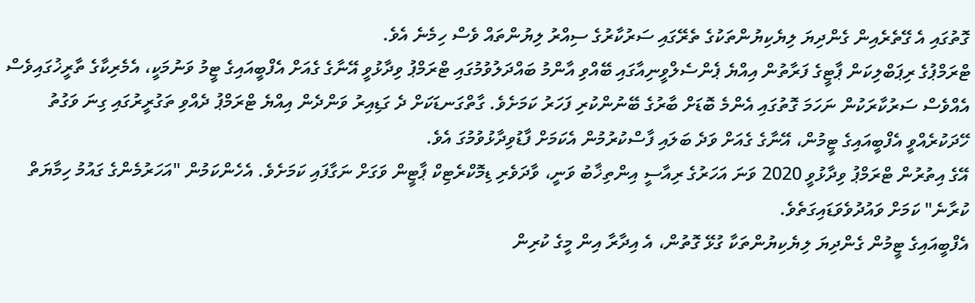ގޮތުގައި އެ ގޭތެރެއިން ގެންދިޔަ ލިޔެކިޔުންތަކުގެ ތެރޭގައި ސަރުކާރުގެ ސިއްރު ލިޔުންތައް ވެސް ހިމެނެ އެވެ.
ޓްރަމްޕުގެ ރިޕަބްލިކަން ޕާޓީގެ ފަރާތުން އިއްޔެ ޕެންސެލްވީނިއާގައި ބޭއްވި އާންމު ބައްދަލުވުމުގައި ޓްރަމްޕު ވިދާޅުވީ އޭނާގެ ގެއަށް އެފްބީއައިގެ ޓީމު ވަނުމަކީ، އެމެރިކާގެ ތާރީޚުގައިވެސް އެއްވެސް ސަރުކާރަކުން ނަހަމަ ގޮތުގައި އެންމެ ބޮޑަށް ބާރުގެ ބޭނުންކުރި ފަހަރު ކަމަށެވެ. ގާތްގަނޑަކަށް ދެ ގަޑިއިރު ވަންދެން އިއްޔެ ޓްރަމްޕު ދެއްވި ތަގުރީރުގައި ގިނަ ވަގުތު ހޭދަކުރެއްވީ އެފްބީއައިގެ ޓީމުން، އޭނާގެ ގެއަށް ވަދެ ބަލައި ފާސްކުރުމުން އެކަމަށް ފާޑުވިދާޅުވުމުގަ އެވެ.
އޭގެ އިތުރުން ޓްރަމްޕު ވިދާޅުވީ 2020 ވަނަ އަހަރުގެ ރިއާސީ އިންތިޚާބު ވަނީ، ވާދަވެރި ޑިމޮކްރެޓިކް ޕާޓީން ވަގަށް ނަގާފައި ކަމަށެވެ. އެހެންކަމުން "އަހަރުމެންގެ ގައުމު ހިމާޔަތް ކުރާނެ" ކަމަށް ވައުދުވެވަޑައިގަތެވެ.
އެފްބީއައިގެ ޓީމުން ގެންދިޔަ ލިޔެކިޔުންތަކާ ގުޅޭ ގޮތުން، އެ އިދާރާ އިން މީގެ ކުރިން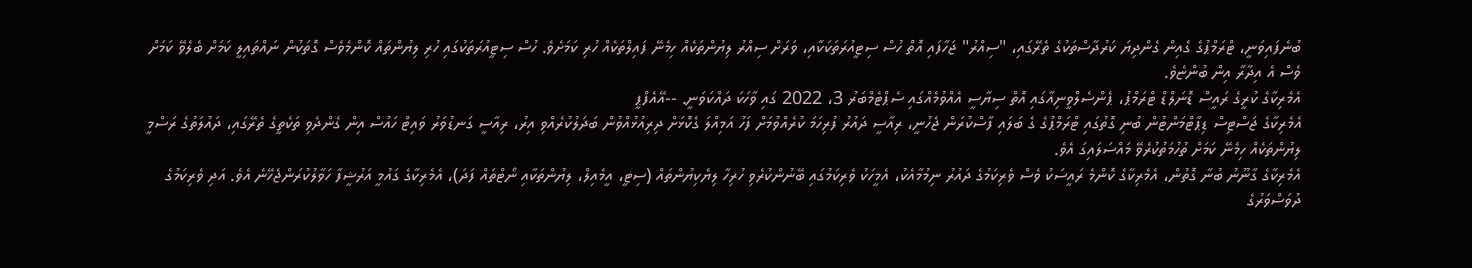ބުނެފައިވަނީ، ޓްރަމްޕުގެ ގެއިން ގެންދިޔަ ކަރުދާސްތަކުގެ ތެރޭގައި، "ސިއްރު" ޖަހާފައި އޮތް ހުސް ސިޓީއުރަތަކަކާއި، ވަރަށް ސިއްރު ލިޔުންތަކެއް ހިމެނޭ ފައިލްތަކެއް ހުރި ކަމަށެވެ. ހުސް ސިޓީއުރަތަކުގައި ހުރި ލިޔުންތައް ކޮންމެވެސް ގޮތަކުން ނައްތައިލީ ކަމަށް ބެލެވޭ ކަމަށް ވެސް އެ އިދާރާ އިން ބުންޏެވެ.
އެމެރިކާގެ ކުރީގެ ރައީސް ޑޮނަލްޑް ޓްރަމްޕު، ޕެންސެލްވީނިއާގައި އޮތް ސިޔާސީ އެއްވުމެއްގައި ސެޕްޓެމްބަރު 3، 2022 ގައި ވާހަކަ ދައްކަވަނީ. --އޭއެފްޕީ
އެމެރިކާގެ ޖަސްޓިސް ޑިޕާޓްމަންޓުން ބުނި ގޮތުގައި ޓްރަމްޕުގެ ގެ ބަލައި ފާސްކުރަން ޖެހުނީ، ރިއާސީ ދައުރު ފުރިހަމަ ކުރެއްވުމަށް ފަހު އަމިއްލަ ގެކޮޅަށް ދިރިއުޅުއްވުން ބަދަލުކުރެއްވި އިރު، ރިއާސީ ގަނޑުވަރު ވައިޓް ހައުސް އިން ގެންދެވި ތަކެތީގެ ތެރޭގައި، ދައުލަތުގެ ރަސްމީ ލިޔުންތަކެއް ހިމެނޭ ކަމަށް ތުހުމަތުކުރެވޭ މައްސަލައިގަ އެވެ.
އެމެރިކާގެ ގާނޫނު ބުނާ ގޮތުން، އެމެރިކާގެ ކޮންމެ ރައީސަކު ވެސް ވެރިކަމުގެ ދައުރު ނިމުމާއެކު، އެމީހަކު ވެރިކަމުގައި ބޭނުންކުރެވި ހުރިހާ ލިޔެކިޔުންތައް (ސިޓީ، އީމެއިލް، ލިޔުންތަކާއި ނޯޓްތައް ފަދަ)، އެމެރިކާގެ ގައުމީ އަރުޝީފާ ހަވާލުކުރަންޖެހޭނެ އެވެ. އަދި ވެރިކަމުގެ ދުވަސްވަރުގެ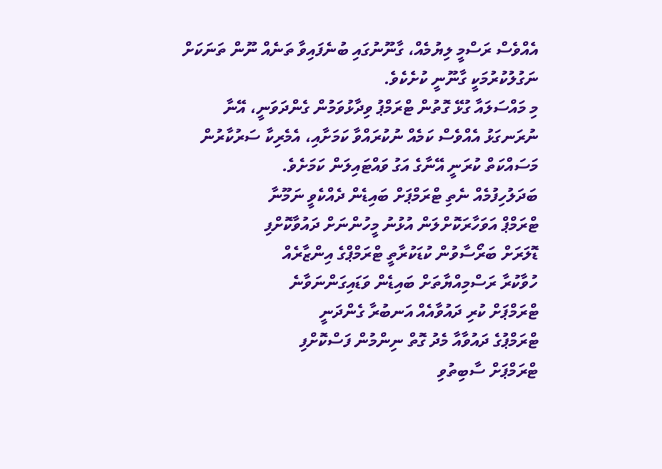އެއްވެސް ރަސްމީ ލިޔުމެއް، ގާނޫނުގައި ބުނެފައިވާ ތަނެއް ނޫން ތަނަކަށް ނަގުލުކުރުމަކީ ގާނޫނީ ކުށެކެވެ.
މި މައްސަލައާ ގުޅޭ ގޮތުން ޓްރަމްޕު ވިދާޅުވަމުން ގެންދަވަނީ، އޭނާ ނުރަނގަޅު އެއްވެސް ކަމެއް ނުކުރައްވާ ކަމަށާއި، އެމެރިކާ ސަރުކާރުން މަސައްކަތް ކުރަނީ އޭނާގެ އަގު ވައްޓައިލަން ކަމަށެވެ.
ބަދަލުހިފުމެއް ނެތި ޓްރަމްޕަށް ބައިޑެން ދެއްކެވީ ނަމޫނާ
ޓްރަމްޕް އަވަހާރަކޮށްލަން އުޅުނު މީހުންނަށް ދައުވާކޮށްފި
ޑޮލަރަށް ބަރޯސާވުން ކުޑަކުރާތީ ޓްރަމްޕްގެ އިންޒާރެއް
ހުވާކުރާ ރަސްމިއްޔާތަށް ބައިޑެން ވަޑައިގަންނަވާނެ
ޓްރަމްޕަށް ކުރި ދައުވާއެއް އަނބުރާ ގެންދަނީ
ޓްރަމްޕުގެ ދައުވާއާ މެދު ގޮތް ނިންމުން ފަސްކޮށްފި
ޓްރަމްޕަށް ސާބިތުވި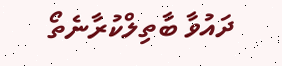ދައުވާ ބާތިލްކުރާނެތޯ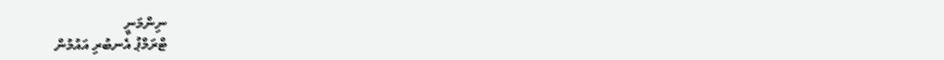ނިންމަނީ
ޓްރަމްޕު އެނބުރި އައުމުން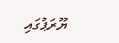ޔޫރަޕުގައި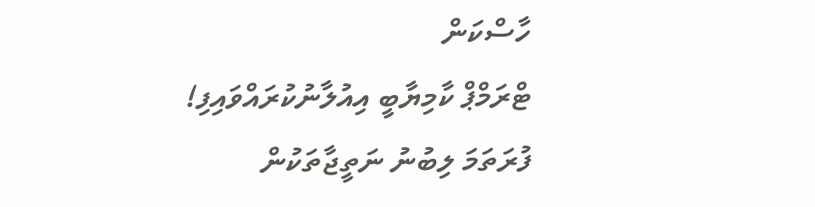ހާސްކަން
ޓްރަމްޕް ކާމިޔާބީ އިއުލާނުކުރައްވައިފި!
ފުރަތަމަ ލިބުނު ނަތީޖާތަކުން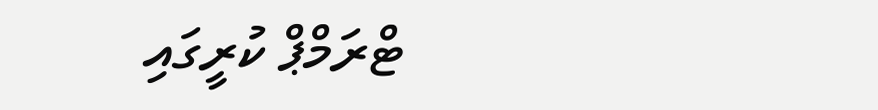ޓްރަމްޕް ކުރީގައި